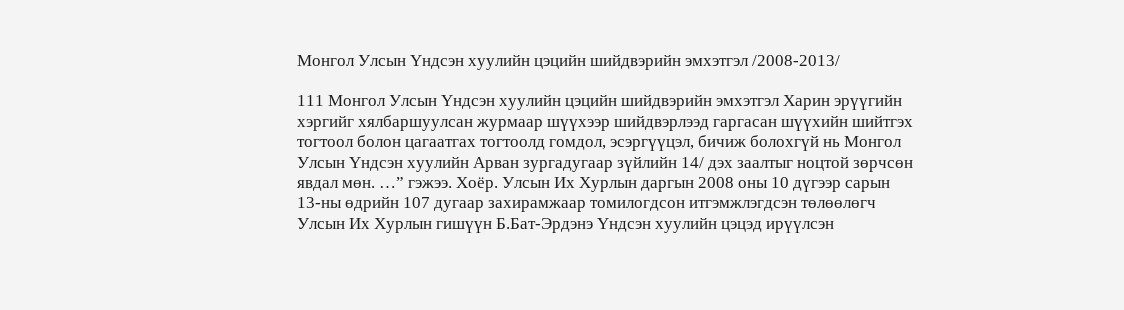Монгол Улсын Үндсэн хуулийн цэцийн шийдвэрийн эмхэтгэл /2008-2013/

111 Монгол Улсын Үндсэн хуулийн цэцийн шийдвэрийн эмхэтгэл Харин эрүүгийн хэргийг хялбаршуулсан журмаар шүүхээр шийдвэрлээд гаргасан шүүхийн шийтгэх тогтоол болон цагаатгах тогтоолд гомдол, эсэргүүцэл, бичиж болохгүй нь Монгол Улсын Үндсэн хуулийн Арван зургадугаар зүйлийн 14/ дэх заалтыг ноцтой зөрчсөн явдал мөн. …” гэжээ. Хоёр. Улсын Их Хурлын даргын 2008 оны 10 дүгээр сарын 13-ны өдрийн 107 дугаар захирамжаар томилогдсон итгэмжлэгдсэн төлөөлөгч Улсын Их Хурлын гишүүн Б.Бат-Эрдэнэ Үндсэн хуулийн цэцэд ирүүлсэн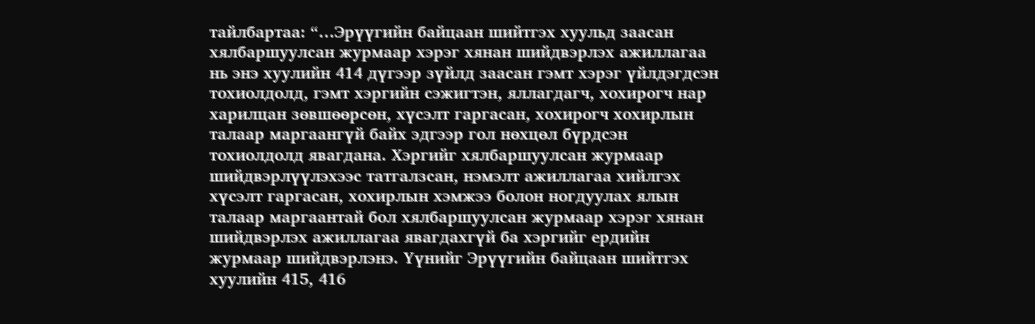тайлбартаа: “…Эрүүгийн байцаан шийтгэх хуульд заасан хялбаршуулсан журмаар хэрэг хянан шийдвэрлэх ажиллагаа нь энэ хуулийн 414 дүгээр зүйлд заасан гэмт хэрэг үйлдэгдсэн тохиолдолд, гэмт хэргийн сэжигтэн, яллагдагч, хохирогч нар харилцан зөвшөөрсөн, хүсэлт гаргасан, хохирогч хохирлын талаар маргаангүй байх эдгээр гол нөхцөл бүрдсэн тохиолдолд явагдана. Хэргийг хялбаршуулсан журмаар шийдвэрлүүлэхээс татгалзсан, нэмэлт ажиллагаа хийлгэх хүсэлт гаргасан, хохирлын хэмжээ болон ногдуулах ялын талаар маргаантай бол хялбаршуулсан журмаар хэрэг хянан шийдвэрлэх ажиллагаа явагдахгүй ба хэргийг ердийн журмаар шийдвэрлэнэ. Үүнийг Эрүүгийн байцаан шийтгэх хуулийн 415, 416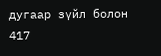дугаар зүйл болон 417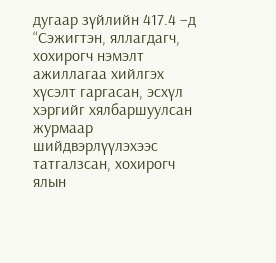дугаар зүйлийн 417.4 –д “Сэжигтэн, яллагдагч, хохирогч нэмэлт ажиллагаа хийлгэх хүсэлт гаргасан, эсхүл хэргийг хялбаршуулсан журмаар шийдвэрлүүлэхээс татгалзсан, хохирогч ялын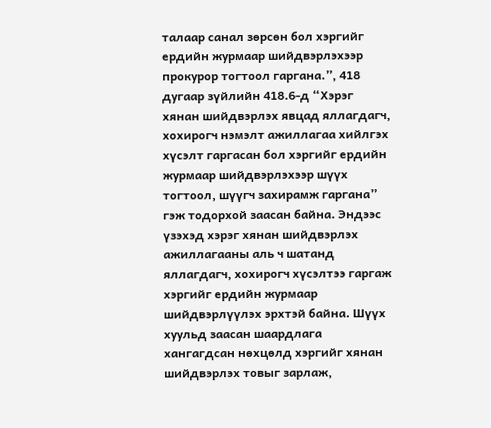талаар санал зөрсөн бол хэргийг ердийн журмаар шийдвэрлэхээр прокурор тогтоол гаргана.”, 418 дугаар зүйлийн 418.6-д “Хэрэг хянан шийдвэрлэх явцад яллагдагч, хохирогч нэмэлт ажиллагаа хийлгэх хүсэлт гаргасан бол хэргийг ердийн журмаар шийдвэрлэхээр шүүх тогтоол, шүүгч захирамж гаргана” гэж тодорхой заасан байна. Эндээс үзэхэд хэрэг хянан шийдвэрлэх ажиллагааны аль ч шатанд яллагдагч, хохирогч хүсэлтээ гаргаж хэргийг ердийн журмаар шийдвэрлүүлэх эрхтэй байна. Шүүх хуульд заасан шаардлага хангагдсан нөхцөлд хэргийг хянан шийдвэрлэх товыг зарлаж,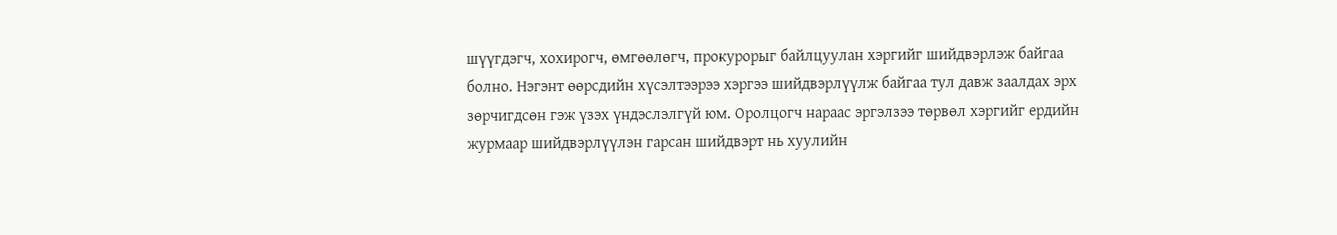шүүгдэгч, хохирогч, өмгөөлөгч, прокурорыг байлцуулан хэргийг шийдвэрлэж байгаа болно. Нэгэнт өөрсдийн хүсэлтээрээ хэргээ шийдвэрлүүлж байгаа тул давж заалдах эрх зөрчигдсөн гэж үзэх үндэслэлгүй юм. Оролцогч нараас эргэлзээ төрвөл хэргийг ердийн журмаар шийдвэрлүүлэн гарсан шийдвэрт нь хуулийн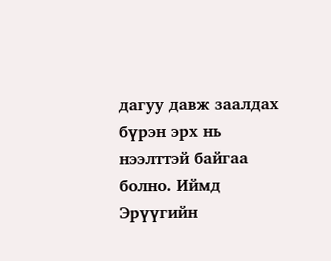дагуу давж заалдах бүрэн эрх нь нээлттэй байгаа болно. Иймд Эрүүгийн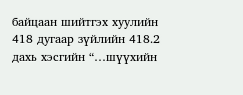байцаан шийтгэх хуулийн 418 дугаар зүйлийн 418.2 дахь хэсгийн “…шүүхийн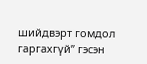шийдвэрт гомдол гаргахгүй” гэсэн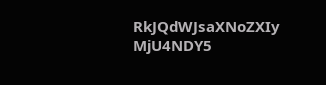RkJQdWJsaXNoZXIy MjU4NDY5